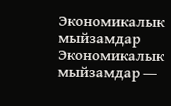Экономикалык мыйзамдар
Экономикалык мыйзамдар ―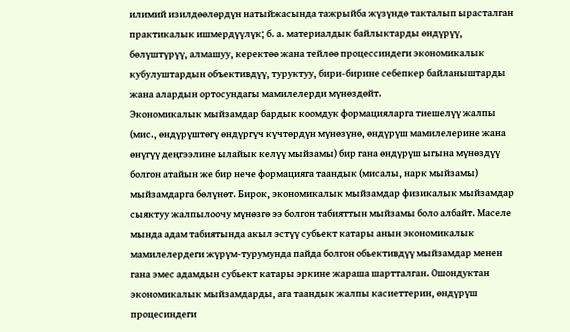илимий изилдөөлөрдүн натыйжасында тажрыйба жүзүндө такталып ырасталган практикалык ишмердүүлүк; б. а. материалдык байлыктарды өндүрүү, бөлүштүрүү, алмашуу, керектөө жана тейлөө процессиндеги экономикалык кубулуштардын объективдүү, туруктуу, бири-бирине себепкер байланыштарды жана алардын ортосундагы мамилелерди мүнөздөйт.
Экономикалык мыйзамдар бардык коомдук формацияларга тиешелүү жалпы (мис., өндүрүштөгү өндүргүч күчтөрдүн мүнөзүнө, өндүрүш мамилелерине жана өнүгүү деңгээлине ылайык келүү мыйзамы) бир гана өндүрүш ыгына мүнөздүү болгон атайын же бир нече формацияга таандык (мисалы, нарк мыйзамы) мыйзамдарга бөлүнөт. Бирок, экономикалык мыйзамдар физикалык мыйзамдар сыяктуу жалпылоочу мүнөзгө ээ болгон табияттын мыйзамы боло албайт. Маселе мында адам табиятында акыл эстүү субьект катары анын экономикалык мамилелердеги жүрүм-турумунда пайда болгон обьективдүү мыйзамдар менен гана эмес адамдын субьект катары эркине жараша шартталган. Ошондуктан экономикалык мыйзамдарды, ага таандык жалпы касиеттерин, өндүрүш процесиндеги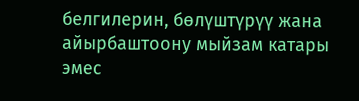белгилерин, бөлүштүрүү жана айырбаштоону мыйзам катары эмес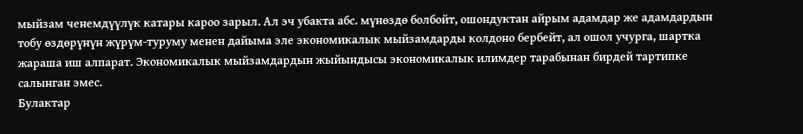мыйзам ченемдүүлүк катары кароо зарыл. Ал эч убакта абс. мүнөздө болбойт, ошондуктан айрым адамдар же адамдардын тобу өздөрүнүн жүрүм-туруму менен дайыма эле экономикалык мыйзамдарды колдоно бербейт, ал ошол учурга, шартка жараша иш алпарат. Экономикалык мыйзамдардын жыйындысы экономикалык илимдер тарабынан бирдей тартипке салынган эмес.
Булактар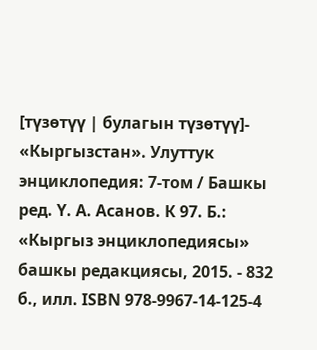[түзөтүү | булагын түзөтүү]- «Кыргызстан». Улуттук энциклопедия: 7-том / Башкы ред. Ү. А. Асанов. К 97. Б.: «Кыргыз энциклопедиясы» башкы редакциясы, 2015. - 832 б., илл. ISBN 978-9967-14-125-4